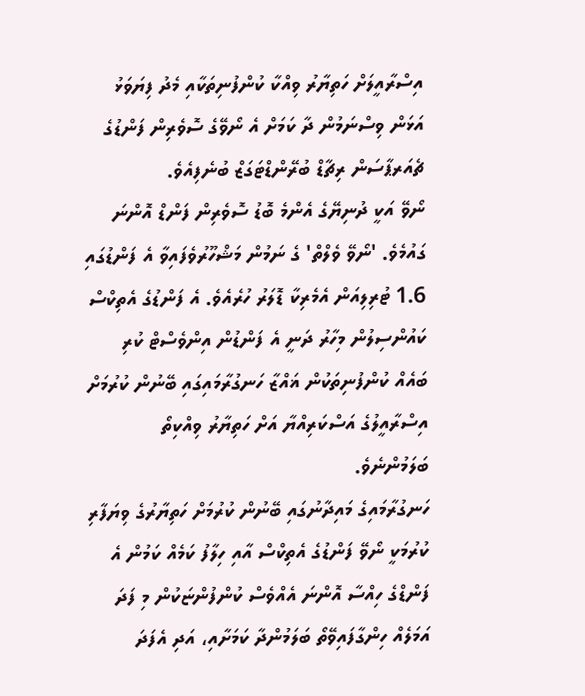އިސްރާއީލަށް ހަތިޔާރު ވިއްކާ ކުންފުނިތަކާއި މެދު ފިޔަވަޅު އަޅަން ވިސްނަމުން ދާ ކަމަށް އެ ނޯވޭގެ ސޮވެރިން ފަންޑުގެ ޗެއަރޕާސަން ރިޗާޑް ބުރޭންޑްޓަގަޒް ބުނެފިއެވެ.
ނޯވޭ އަކީ ދުނިޔޭގެ އެންމެ ބޮޑު ސޮވެރިން ފަންޑް އޮންނަ ގައުމެވެ. 'ނޯވޭ ވެލްތް' ގެ ނަމުން މަޝްހޫރުވެފައިވާ އެ ފަންޑުގައި 1.6 ޓުރިލިއަން އެމެރިކާ ޑޮލަރު ހުރެއެވެ. އެ ފަންޑުގެ އެތިކްސް ކައުންސިލުން މިހާރު ދަނީ އެ ފަންޑުން އިންވެސްޓް ކުރި ބައެއް ކުންފުނިތަކުން ޣައްޒާ ހަނގުރާމައިގައި ބޭނުން ކުރުމަށް އިސްރާއީލުގެ އަސްކަރިއްޔާ އަށް ހަތިޔާރު ވިއްކިތޯ ބަލަމުންނެވެ.
ހަނގުރާމައިގެ މައިދާނުގައި ބޭނުން ކުރުމަށް ހަތިޔާރުގެ ވިޔަފާރި ކުރުމަކީ ނޯވޭ ފަންޑުގެ އެތިކްސް އާއި ހިލާފު ކަމެއް ކަމުން އެ ފަންޑްގެ ހިއްސާ އޮންނަ އެއްވެސް ކުންފުންޏަކުން މި ފަދަ އަމަލެއް ހިންގާފައިވޭތޯ ބަލަމުންދާ ކަމަށާއި، އަދި އެފަދަ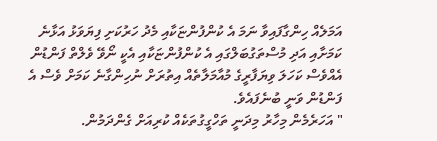އަމަލެއް ހިންގާފައިވާ ނަމަ އެ ކުންފުންޏަކާއި މެދު ހަރުކަށި ފިޔަވަޅު އަޅާނެ ކަމަށާއި އަދި މުސްތަގުބަލްގައި އެ ކުންފުންޏަކާއި އެކީ ނޯވޭ ވެލްތް ފަންޑުން އެއްވެސް ކަހަލަ ވިޔަފާރީގެ މުއާމަލާތެއް އިތުރަށް ނުހިންގާނެ ކަމަށް ވެސް އެ ފަންޑުން ވަނީ ބުނެފައެވެ.
" އަހަރެމެން މިހާރު މިދަނީ ތަހްގީގުތަކެއް ކުރިއަށް ގެންދަމުން.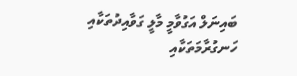ބައިނަލް އަގުވާމީ މާލީ ގަވާއިދުތަކާއި ހަނގުރާމަތަކާއި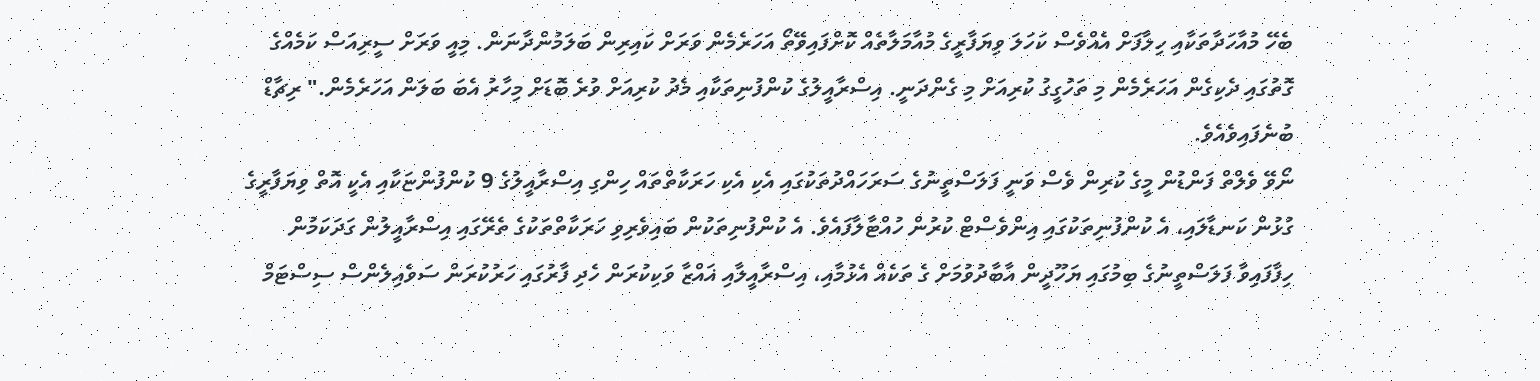ބެހޭ މުއާހަދާތަކާއި ހިލާފަށް އެއްވެސް ކަހަލަ ވިޔަފާރީގެ މުއާމަލާތެއް ކޮށްފައިވޭތޯ އަހަރެމެން ވަރަށް ކައިރިން ބަލަމުންދާނަން. މިއީ ވަރަށް ސީރިއަސް ކަމެއްގެ ގޮތުގައި ދެކިގެން އަހަރެމެން މި ތަހުގީގު ކުރިއަށް މި ގެންދަނީ. އިސްރާއީލުގެ ކުންފުނިތަކާއި މެދު ކުރިއަށް ވުރެ ބޮޑަށް މިހާރު އެބަ ބަލަން އަހަރެމެން." ރިޗާޑް ބުނެފައިވެއެވެ.
ނޯވޭ ވެލްތް ފަންޑުން މީގެ ކުރިން ވެސް ވަނީ ފަލަސްތީނުގެ ސަރަހައްދުތަކުގައި އެކި އެކި ހަރަކާތްތައް ހިންގި އިސްރާއީލުގެ 9 ކުންފުންޏަކާއި އެކީ އޮތް ވިޔަފާރީގެ ގުޅުން ކަނޑާލައި، އެ ކުންފުނިތަކުގައި އިންވެސްޓް ކުރުން ހުއްޓާލާފައެވެ. އެ ކުންފުނިތަކުން ބައިވެރިވި ހަރަކާތްތަކުގެ ތެރޭގައި އިސްރާއީލުން ގަދަކަމުން ހިފާފައިވާ ފަލަސްތީނުގެ ބިމުގައި ޔަހޫދީން އާބާދުވުމަށް ގެ ތަކެއް އެޅުމާއި، އިސްރާއީލާއި ޣައްޒާ ވަކިކުރަން ހެދި ފާރުގައި ހަރުކުރަން ސަވެއިލެންސް ސިސްޓަމް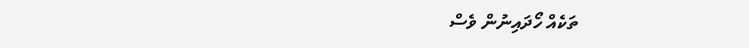ތަކެއް ހޯދައިނުން ވެސް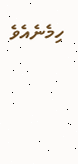ހިމެނެއެވެ